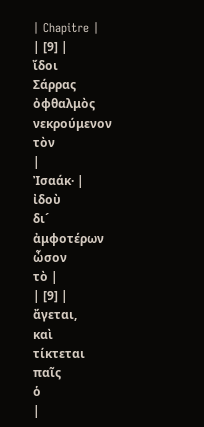| Chapitre |
| [9] |
ἴδοι
Σάρρας
ὀφθαλμὸς
νεκρούμενον
τὸν
|
Ἰσαάκ· |
ἰδοὺ
δι´
ἀμφοτέρων
ὦσον
τὸ |
| [9] |
ἄγεται,
καὶ
τίκτεται
παῖς
ὁ
|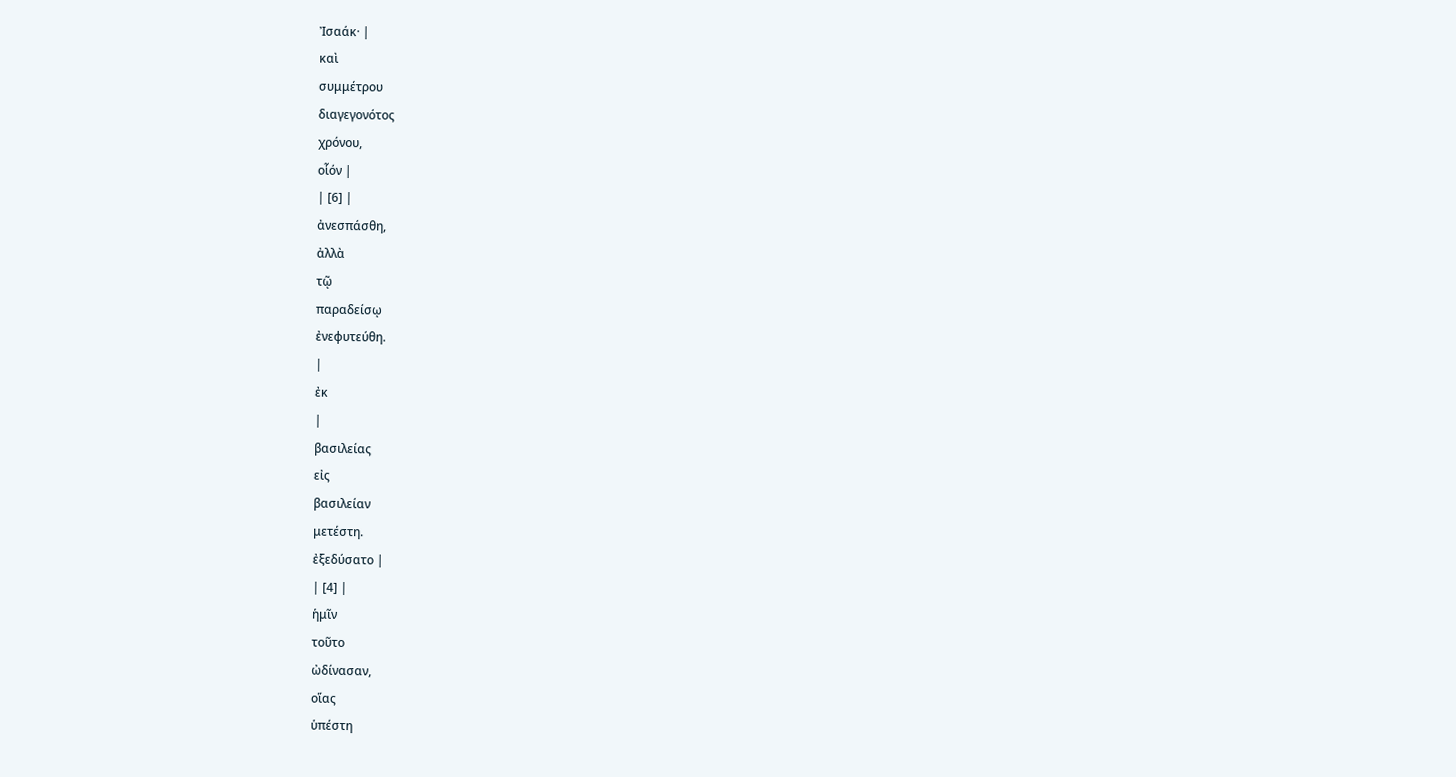Ἰσαάκ· |
καὶ
συμμέτρου
διαγεγονότος
χρόνου,
οἷόν |
| [6] |
ἀνεσπάσθη,
ἀλλὰ
τῷ
παραδείσῳ
ἐνεφυτεύθη.
|
ἐκ
|
βασιλείας
εἰς
βασιλείαν
μετέστη.
ἐξεδύσατο |
| [4] |
ἡμῖν
τοῦτο
ὠδίνασαν,
οἵας
ὑπέστη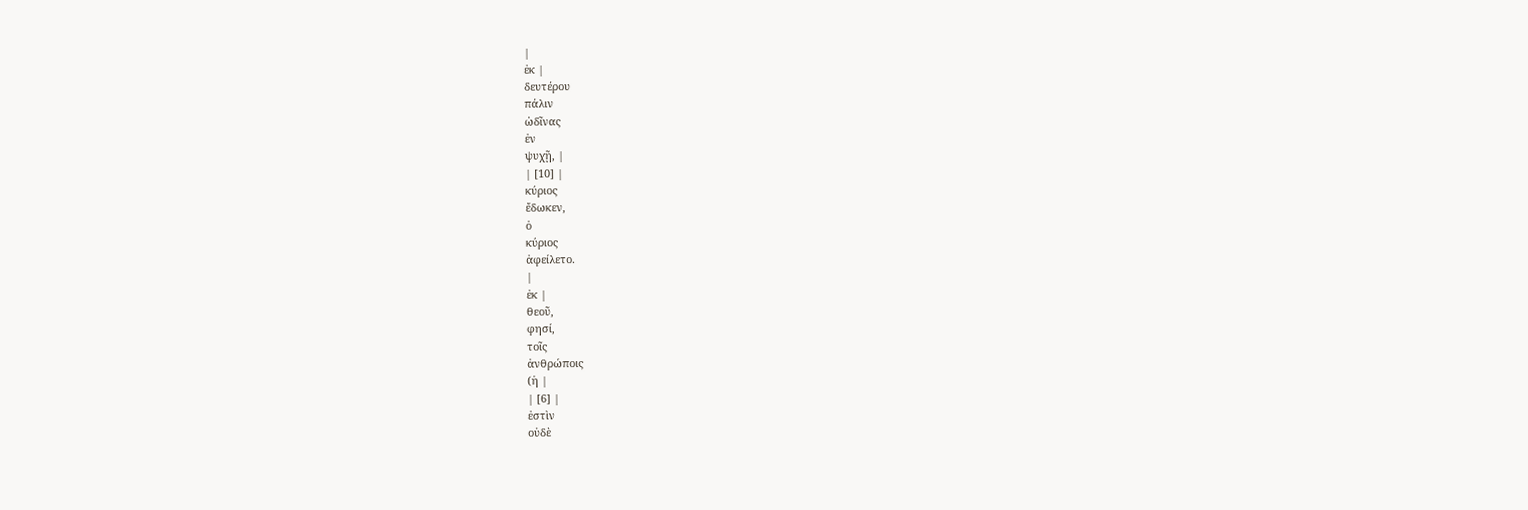|
ἐκ |
δευτέρου
πάλιν
ὠδῖνας
ἐν
ψυχῇ, |
| [10] |
κύριος
ἔδωκεν,
ὁ
κύριος
ἀφείλετο.
|
ἐκ |
θεοῦ,
φησί,
τοῖς
ἀνθρώποις
(ἡ |
| [6] |
ἐστὶν
οὐδὲ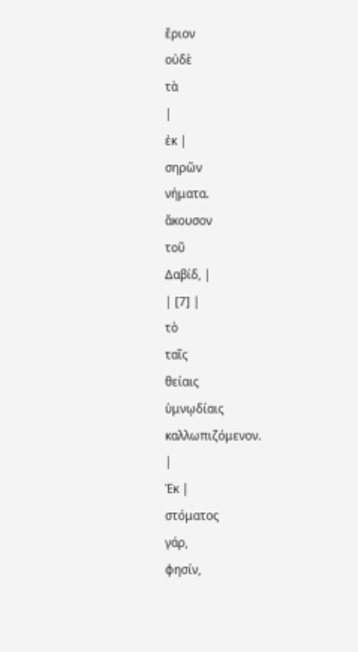ἔριον
οὐδὲ
τὰ
|
ἐκ |
σηρῶν
νήματα.
ἄκουσον
τοῦ
Δαβίδ, |
| [7] |
τὸ
ταῖς
θείαις
ὑμνῳδίαις
καλλωπιζόμενον.
|
Ἐκ |
στόματος
γάρ,
φησίν,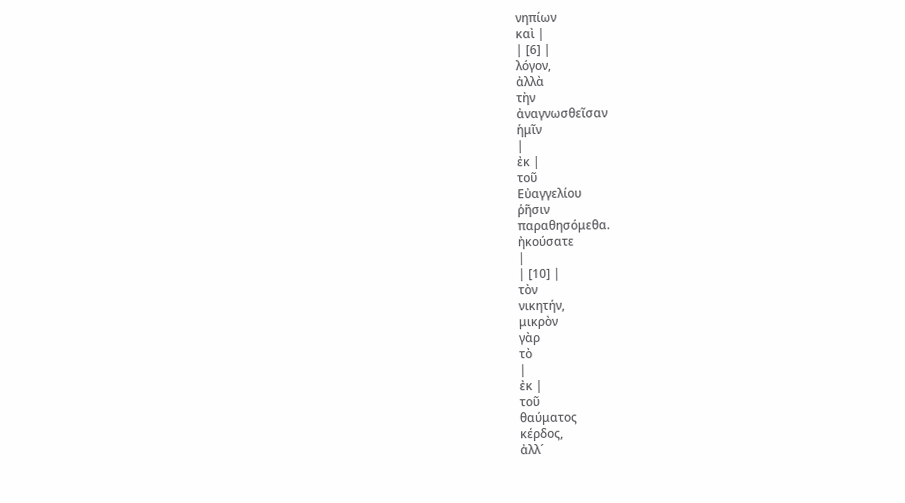νηπίων
καὶ |
| [6] |
λόγον,
ἀλλὰ
τὴν
ἀναγνωσθεῖσαν
ἡμῖν
|
ἐκ |
τοῦ
Εὐαγγελίου
ῥῆσιν
παραθησόμεθα.
ἠκούσατε
|
| [10] |
τὸν
νικητήν,
μικρὸν
γὰρ
τὸ
|
ἐκ |
τοῦ
θαύματος
κέρδος,
ἀλλ´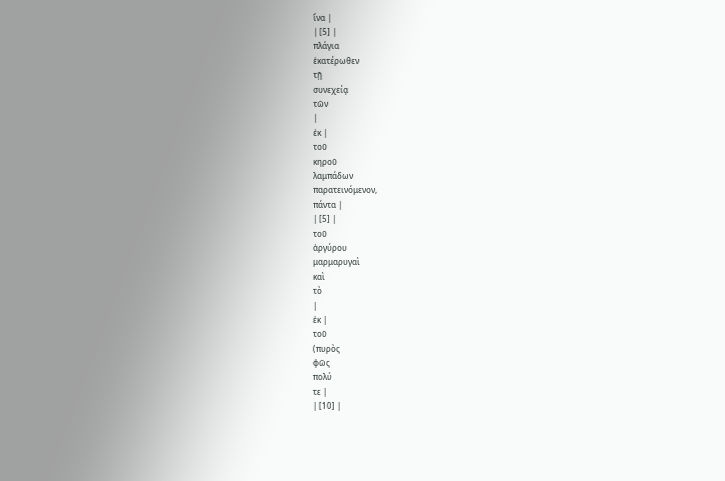ἵνα |
| [5] |
πλάγια
ἑκατέρωθεν
τῇ
συνεχείᾳ
τῶν
|
ἐκ |
τοῦ
κηροῦ
λαμπάδων
παρατεινόμενον,
πάντα |
| [5] |
τοῦ
ἀργύρου
μαρμαρυγαὶ
καὶ
τὸ
|
ἐκ |
τοῦ
(πυρὸς
φῶς
πολύ
τε |
| [10] |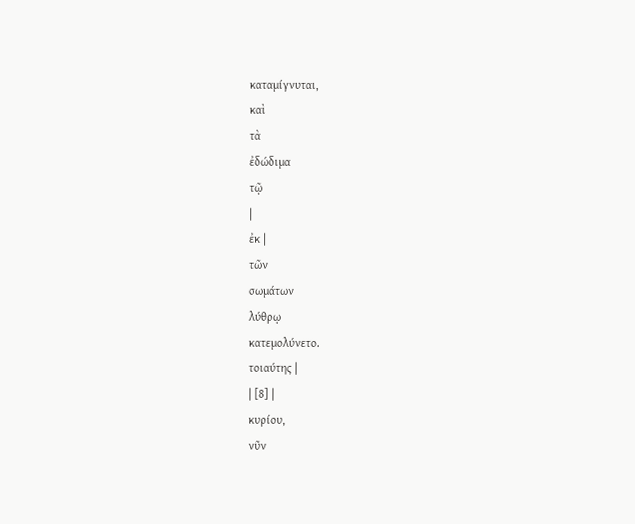καταμίγνυται,
καὶ
τὰ
ἐδώδιμα
τῷ
|
ἐκ |
τῶν
σωμάτων
λύθρῳ
κατεμολύνετο.
τοιαύτης |
| [8] |
κυρίου,
νῦν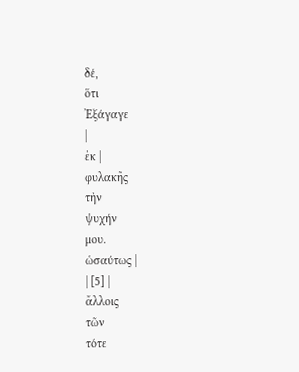δέ,
ὅτι
Ἐξάγαγε
|
ἐκ |
φυλακῆς
τὴν
ψυχήν
μου.
ὡσαύτως |
| [5] |
ἄλλοις
τῶν
τότε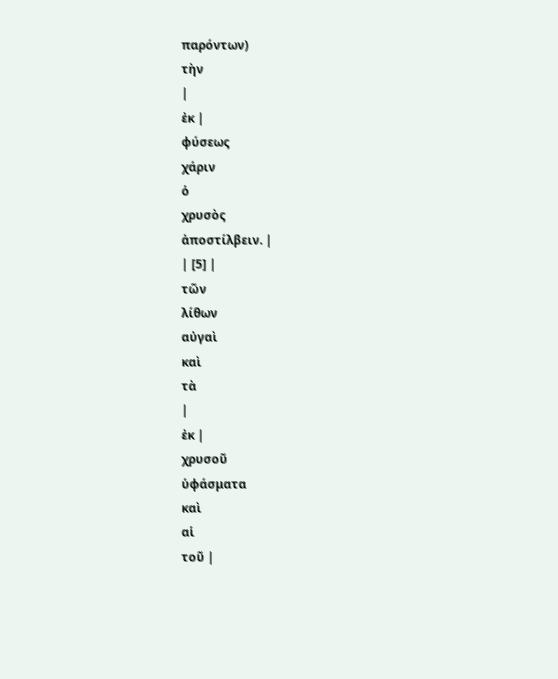παρόντων)
τὴν
|
ἐκ |
φύσεως
χάριν
ὁ
χρυσὸς
ἀποστίλβειν. |
| [5] |
τῶν
λίθων
αὐγαὶ
καὶ
τὰ
|
ἐκ |
χρυσοῦ
ὑφάσματα
καὶ
αἱ
τοῦ |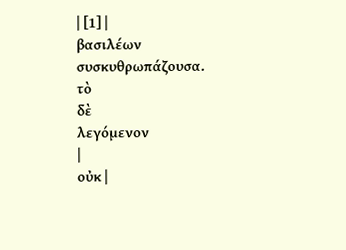| [1] |
βασιλέων
συσκυθρωπάζουσα.
τὸ
δὲ
λεγόμενον
|
οὐκ |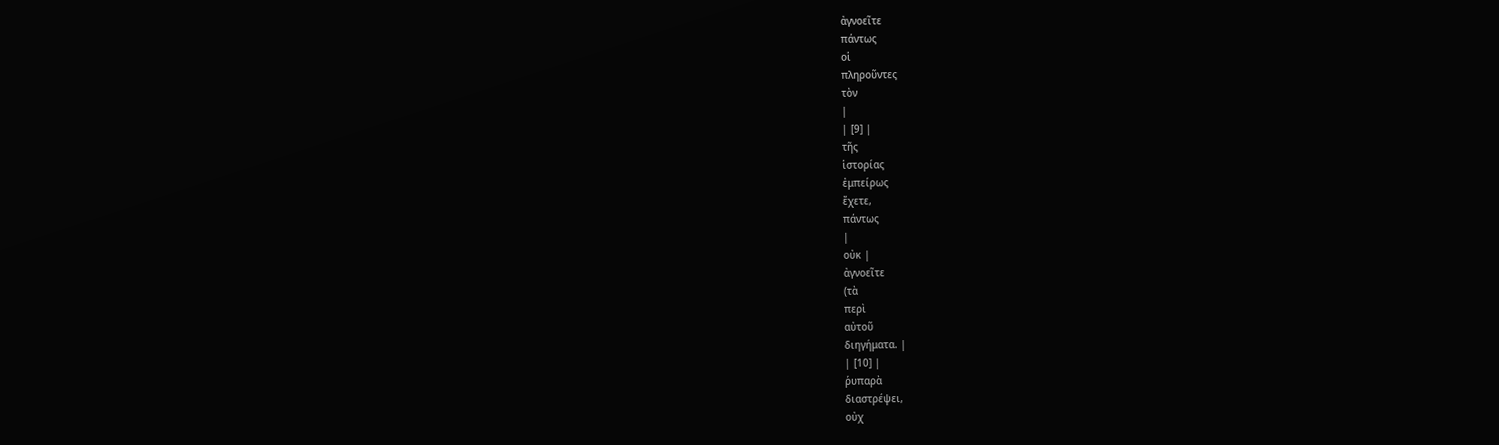ἀγνοεῖτε
πάντως
οἱ
πληροῦντες
τὸν
|
| [9] |
τῆς
ἱστορίας
ἐμπείρως
ἔχετε,
πάντως
|
οὐκ |
ἀγνοεῖτε
(τὰ
περὶ
αὐτοῦ
διηγήματα. |
| [10] |
ῥυπαρὰ
διαστρέψει,
οὐχ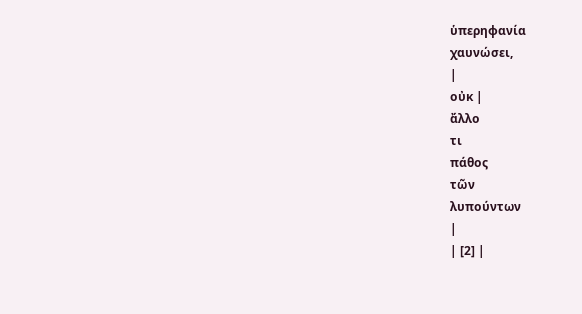ὑπερηφανία
χαυνώσει,
|
οὐκ |
ἄλλο
τι
πάθος
τῶν
λυπούντων
|
| [2] |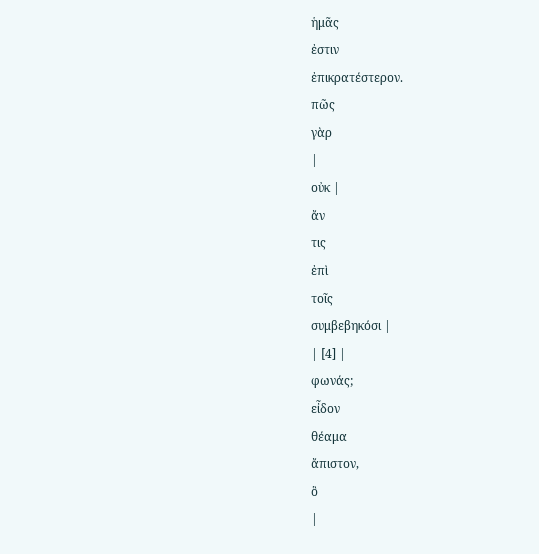ἡμᾶς
ἐστιν
ἐπικρατέστερον.
πῶς
γὰρ
|
οὐκ |
ἄν
τις
ἐπὶ
τοῖς
συμβεβηκόσι |
| [4] |
φωνάς;
εἶδον
θέαμα
ἄπιστον,
ὃ
|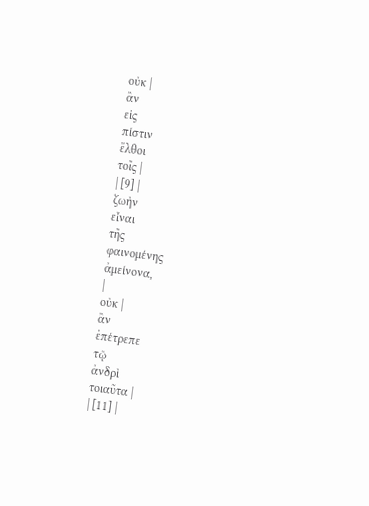οὐκ |
ἂν
εἰς
πίστιν
ἔλθοι
τοῖς |
| [9] |
ζωὴν
εἶναι
τῆς
φαινομένης
ἀμείνονα,
|
οὐκ |
ἂν
ἐπέτρεπε
τῷ
ἀνδρὶ
τοιαῦτα |
| [11] |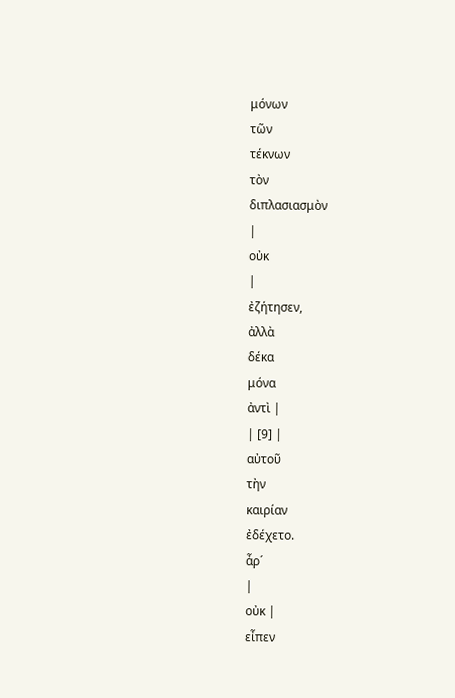μόνων
τῶν
τέκνων
τὸν
διπλασιασμὸν
|
οὐκ
|
ἐζήτησεν,
ἀλλὰ
δέκα
μόνα
ἀντὶ |
| [9] |
αὐτοῦ
τὴν
καιρίαν
ἐδέχετο.
ἆρ´
|
οὐκ |
εἶπεν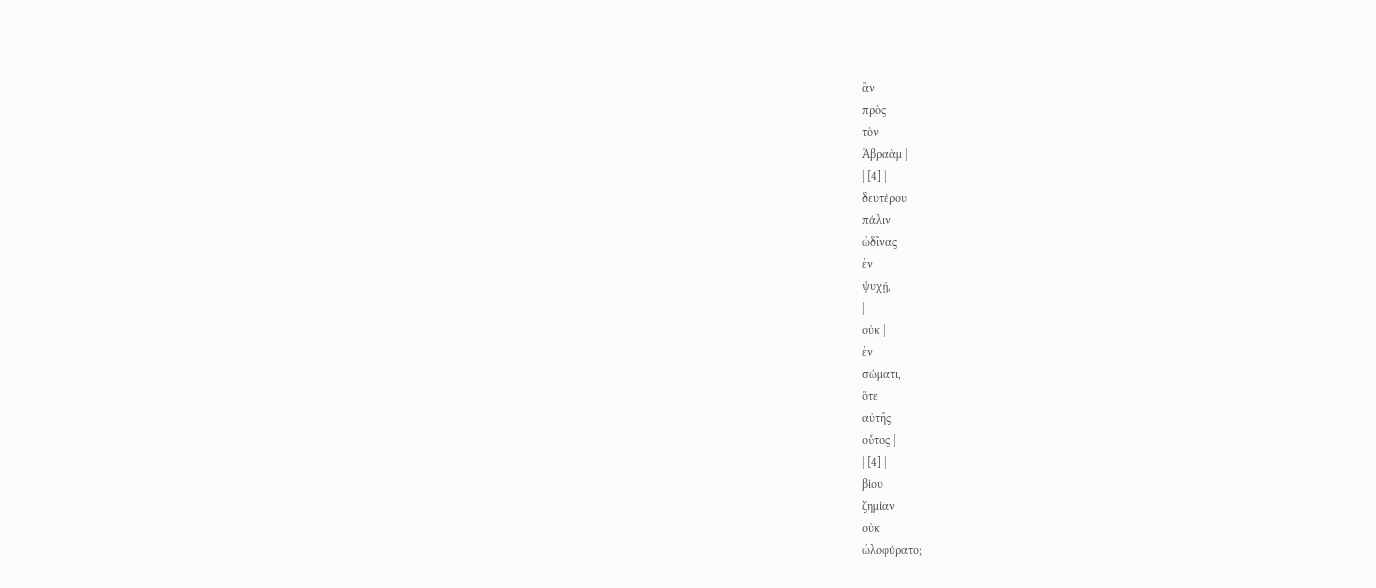ἂν
πρὸς
τὸν
Ἀβραὰμ |
| [4] |
δευτέρου
πάλιν
ὠδῖνας
ἐν
ψυχῇ,
|
οὐκ |
ἐν
σώματι,
ὅτε
αὐτῆς
οὗτος |
| [4] |
βίου
ζημίαν
οὐκ
ὠλοφύρατο;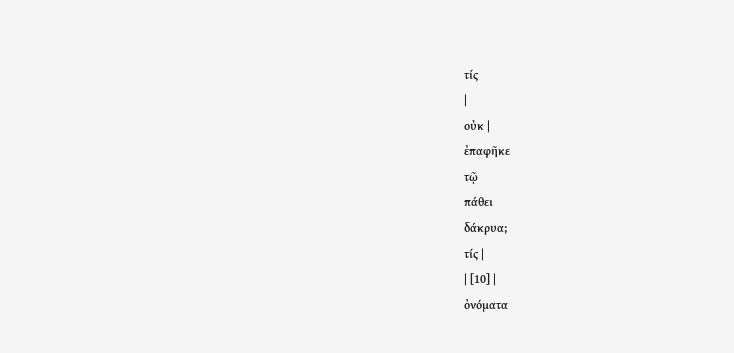τίς
|
οὐκ |
ἐπαφῆκε
τῷ
πάθει
δάκρυα;
τίς |
| [10] |
ὀνόματα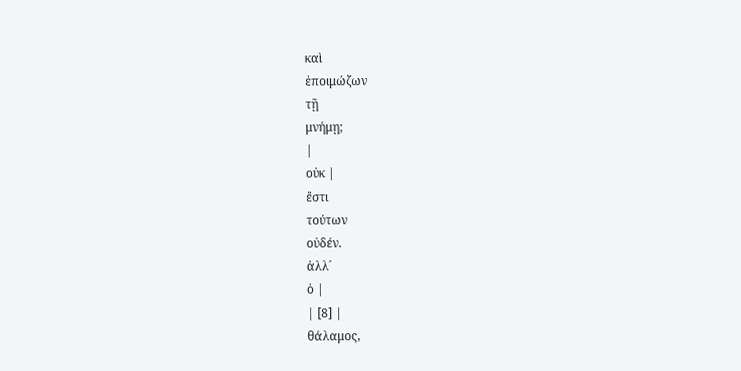καὶ
ἐποιμώζων
τῇ
μνήμῃ;
|
οὐκ |
ἔστι
τούτων
οὐδέν.
ἀλλ´
ὁ |
| [8] |
θάλαμος,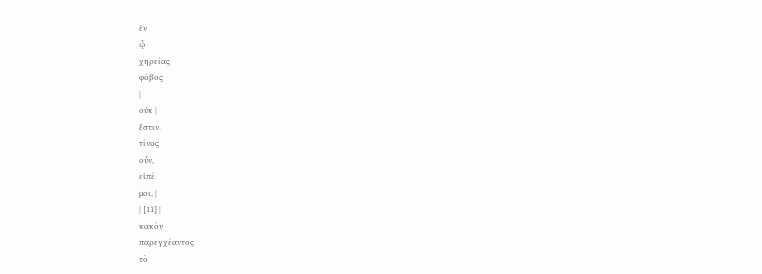ἐν
ᾧ
χηρείας
φόβος
|
οὐκ |
ἔστιν.
τίνος
οὖν,
εἰπέ
μοι, |
| [11] |
κακὸν
παρεγχέαντος
τὸ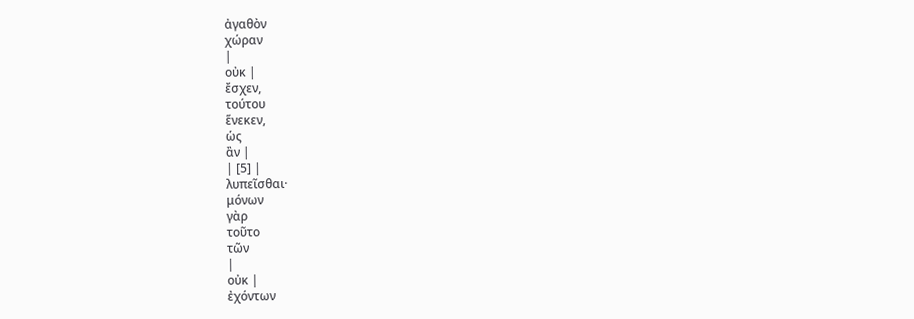ἀγαθὸν
χώραν
|
οὐκ |
ἔσχεν,
τούτου
ἕνεκεν,
ὡς
ἂν |
| [5] |
λυπεῖσθαι·
μόνων
γὰρ
τοῦτο
τῶν
|
οὐκ |
ἐχόντων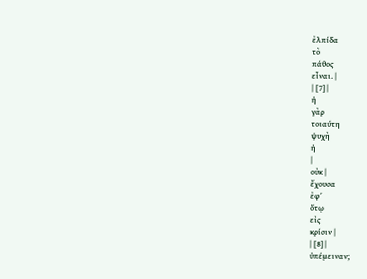ἐλπίδα
τὸ
πάθος
εἶναι. |
| [7] |
ἡ
γὰρ
τοιαύτη
ψυχὴ
ἡ
|
οὐκ |
ἔχουσα
ἐφ´
ὅτῳ
εἰς
κρίσιν |
| [8] |
ὑπέμειναν;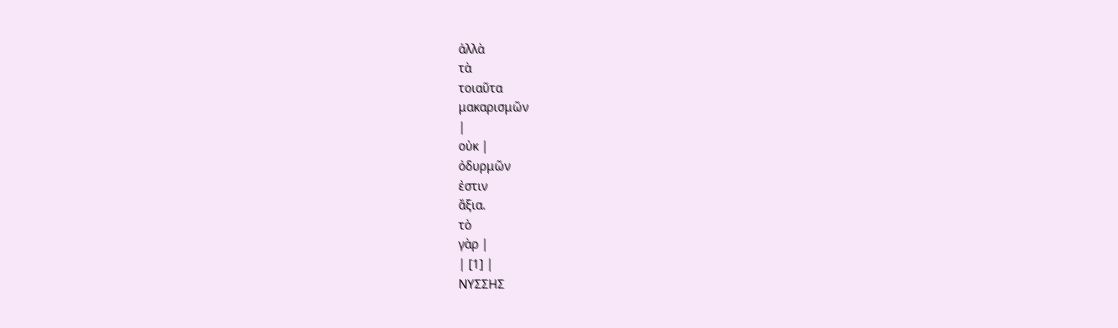ἀλλὰ
τὰ
τοιαῦτα
μακαρισμῶν
|
οὐκ |
ὀδυρμῶν
ἐστιν
ἄξια.
τὸ
γὰρ |
| [1] |
ΝΥΣΣΗΣ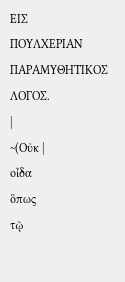ΕΙΣ
ΠΟΥΛΧΕΡΙΑΝ
ΠΑΡΑΜΥΘΗΤΙΚΟΣ
ΛΟΓΟΣ.
|
~(Οὐκ |
οἶδα
ὅπως
τῷ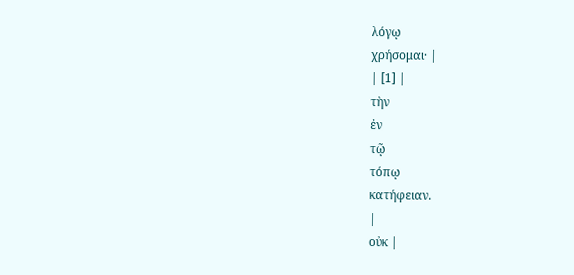λόγῳ
χρήσομαι· |
| [1] |
τὴν
ἐν
τῷ
τόπῳ
κατήφειαν.
|
οὐκ |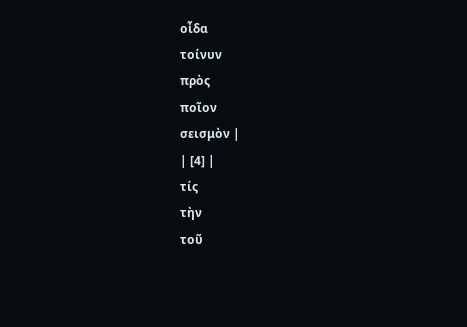οἶδα
τοίνυν
πρὸς
ποῖον
σεισμὸν |
| [4] |
τίς
τὴν
τοῦ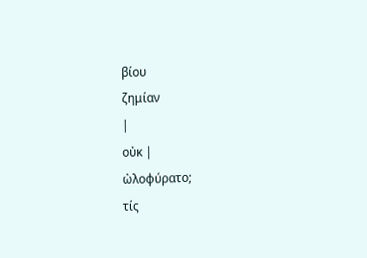βίου
ζημίαν
|
οὐκ |
ὠλοφύρατο;
τίς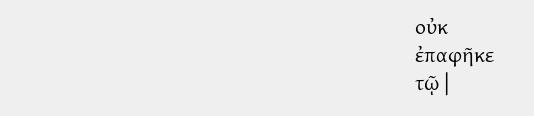οὐκ
ἐπαφῆκε
τῷ |